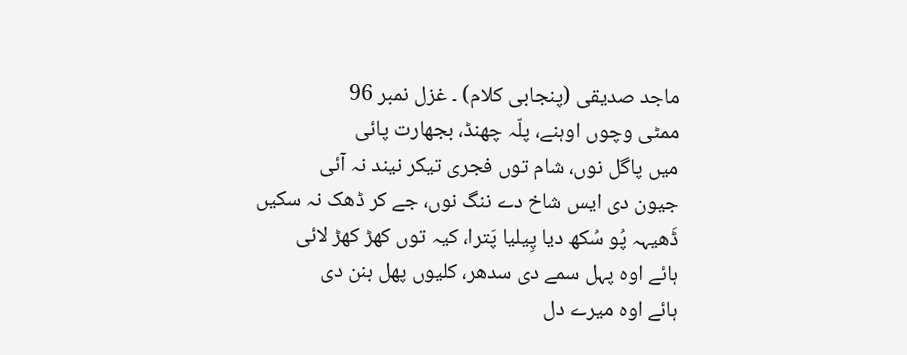ماجد صدیقی (پنجابی کلام) ۔ غزل نمبر 96
ممٹی وچوں اوہنے، پلّہ چھنڈ، بجھارت پائی
میں پاگل نوں، شام توں فجری تیکر نیند نہ آئی
جیون دی ایس شاخ دے ننگ نوں، جے کر ڈھک نہ سکیں
ڈَھیہہ پُو سُکھ دیا پِیلیا پَترا، کیہ توں کھڑ کھڑ لائی
ہائے اوہ پہل سمے دی سدھر، کلیوں پھل بنن دی
ہائے اوہ میرے دل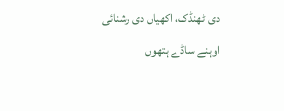دی ٹھنڈک، اکھیاں دی رشنائی
اوہنے ساڈے ہتھوں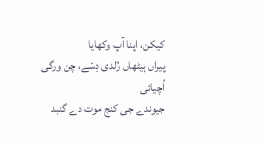کیکن، اپنا آپ وکھایا
پیراں ہیٹھاں رُلدی دِسّے، چن ورگی اُچیائی
جیوندے جی کنج موت دے گنبد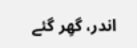اندر، گھِر گئے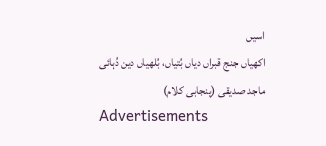اسیں
اکھیاں جنج قبراں دیاں بُتیاں، بُلھیاں دین دُہائی
ماجد صدیقی (پنجابی کلام)
Advertisements